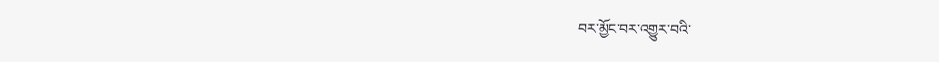བར་མྱོང་བར་འགྱུར་བའི་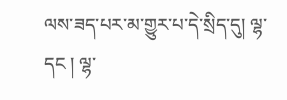ལས་ཟད་པར་མ་གྱུར་པ་དེ་སྲིད་དུ། ལྷ་དང ། ལྷ་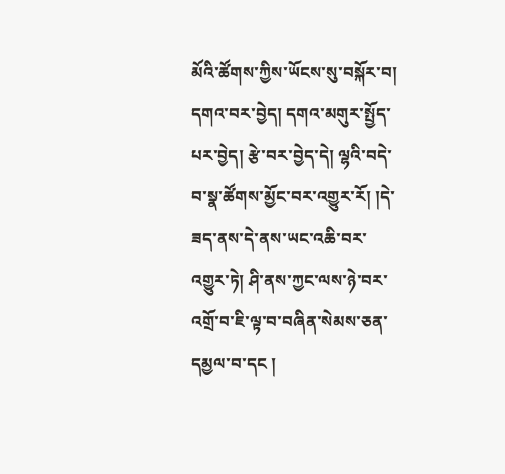མོའི་ཚོགས་ཀྱིས་ཡོངས་སུ་བསྐོར་བ། དགའ་བར་བྱེད། དགའ་མགུར་སྤྱོད་པར་བྱེད། རྩེ་བར་བྱེད་དེ། ལྷའི་བདེ་བ་སྣ་ཚོགས་མྱོང་བར་འགྱུར་རོ། །དེ་ཟད་ནས་དེ་ནས་ཡང་འཆི་བར་འགྱུར་ཏེ། ཤི་ནས་ཀྱང་ལས་ཉེ་བར་འགྲོ་བ་ཇི་ལྟ་བ་བཞིན་སེམས་ཅན་དམྱལ་བ་དང །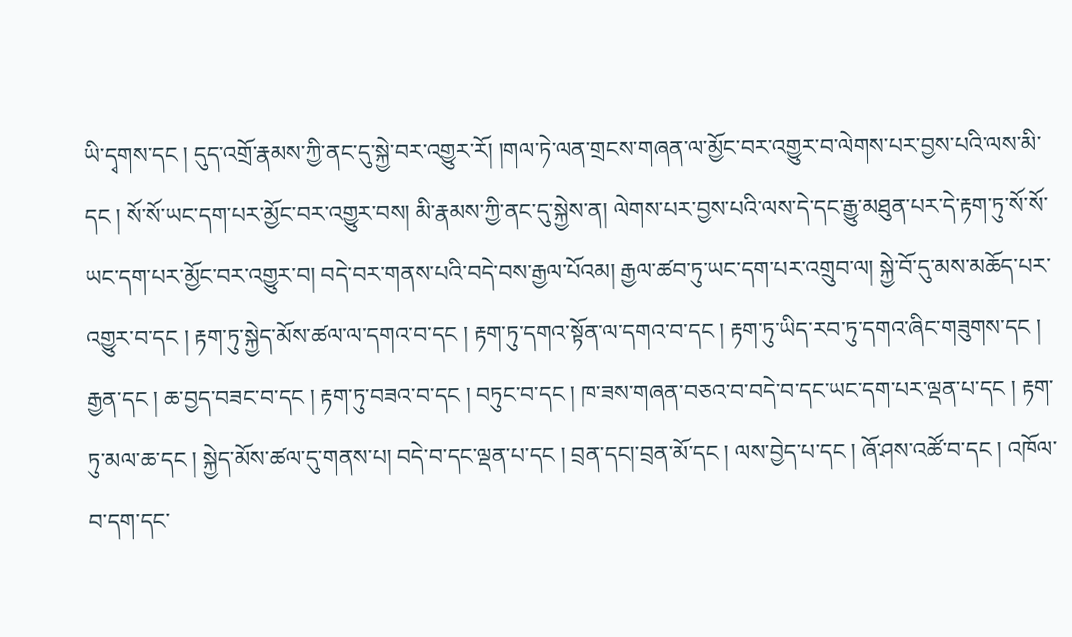ཡི་དྭགས་དང ། དུད་འགྲོ་རྣམས་ཀྱི་ནང་དུ་སྐྱེ་བར་འགྱུར་རོ། །གལ་ཏེ་ལན་གྲངས་གཞན་ལ་མྱོང་བར་འགྱུར་བ་ལེགས་པར་བྱས་པའི་ལས་མི་དང ། སོ་སོ་ཡང་དག་པར་མྱོང་བར་འགྱུར་བས། མི་རྣམས་ཀྱི་ནང་དུ་སྐྱེས་ན། ལེགས་པར་བྱས་པའི་ལས་དེ་དང་རྒྱུ་མཐུན་པར་དེ་རྟག་ཏུ་སོ་སོ་ཡང་དག་པར་མྱོང་བར་འགྱུར་བ། བདེ་བར་གནས་པའི་བདེ་བས་རྒྱལ་པོའམ། རྒྱལ་ཚབ་ཏུ་ཡང་དག་པར་འགྲུབ་ལ། སྐྱེ་བོ་དུ་མས་མཆོད་པར་འགྱུར་བ་དང ། རྟག་ཏུ་སྐྱེད་མོས་ཚལ་ལ་དགའ་བ་དང ། རྟག་ཏུ་དགའ་སྟོན་ལ་དགའ་བ་དང ། རྟག་ཏུ་ཡིད་རབ་ཏུ་དགའ་ཞིང་གཟུགས་དང ། རྒྱན་དང ། ཆ་བྱད་བཟང་བ་དང ། རྟག་ཏུ་བཟའ་བ་དང ། བཏུང་བ་དང ། ཁ་ཟས་གཞན་བཅའ་བ་བདེ་བ་དང་ཡང་དག་པར་ལྡན་པ་དང ། རྟག་ཏུ་མལ་ཆ་དང ། སྐྱེད་མོས་ཚལ་དུ་གནས་པ། བདེ་བ་དང་ལྡན་པ་དང ། བྲན་དང།་བྲན་མོ་དང ། ལས་བྱེད་པ་དང ། ཞོ་ཤས་འཚོ་བ་དང ། འཁོལ་བ་དག་དང་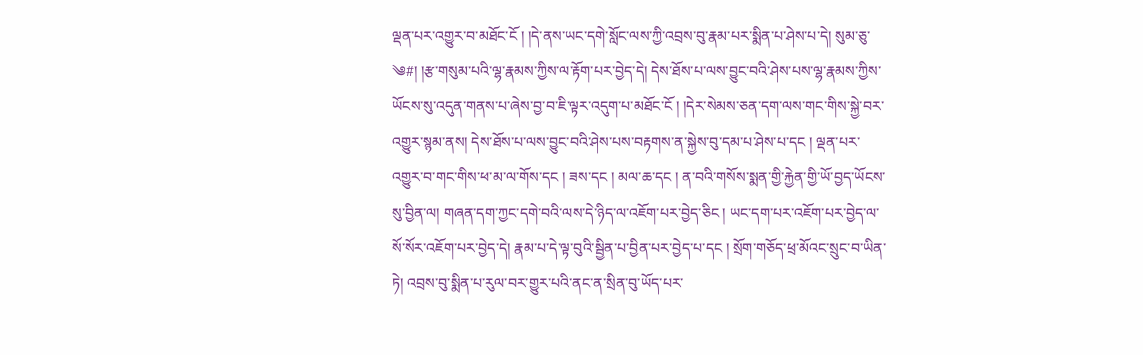ལྡན་པར་འགྱུར་བ་མཐོང་ངོ ། །དེ་ནས་ཡང་དགེ་སློང་ལས་ཀྱི་འབྲས་བུ་རྣམ་པར་སྨིན་པ་ཤེས་པ་དེ། སུམ་ཅུ་
༄#། །རྩ་གསུམ་པའི་ལྷ་རྣམས་ཀྱིས་ལ་རྟོག་པར་བྱེད་དེ། དེས་ཐོས་པ་ལས་བྱུང་བའི་ཤེས་པས་ལྷ་རྣམས་ཀྱིས་ཡོངས་སུ་འདུན་གནས་པ་ཞེས་བྱ་བ་ཇི་ལྟར་འདུག་པ་མཐོང་ངོ ། །དེར་སེམས་ཅན་དག་ལས་གང་གིས་སྐྱེ་བར་འགྱུར་སྙམ་ནས། དེས་ཐོས་པ་ལས་བྱུང་བའི་ཤེས་པས་བརྟགས་ན་སྐྱེས་བུ་དམ་པ་ཤེས་པ་དང ། ལྡན་པར་འགྱུར་བ་གང་གིས་ཕ་མ་ལ་གོས་དང ། ཟས་དང ། མལ་ཆ་དང ། ན་བའི་གསོས་སྨན་གྱི་རྐྱེན་གྱི་ཡོ་བྱད་ཡོངས་སུ་བྱིན་ལ། གཞན་དག་ཀྱང་དགེ་བའི་ལས་དེ་ཉིད་ལ་འཇོག་པར་བྱེད་ཅིང ། ཡང་དག་པར་འཇོག་པར་བྱེད་ལ་སོ་སོར་འཇོག་པར་བྱེད་དེ། རྣམ་པ་དེ་ལྟ་བུའི་སྦྱིན་པ་བྱིན་པར་བྱེད་པ་དང ། སྲོག་གཅོད་ཕྲ་མོའང་སྲུང་བ་ཡིན་ཏེ། འབྲས་བུ་སྨིན་པ་རུལ་བར་གྱུར་པའི་ནང་ན་སྲིན་བུ་ཡོད་པར་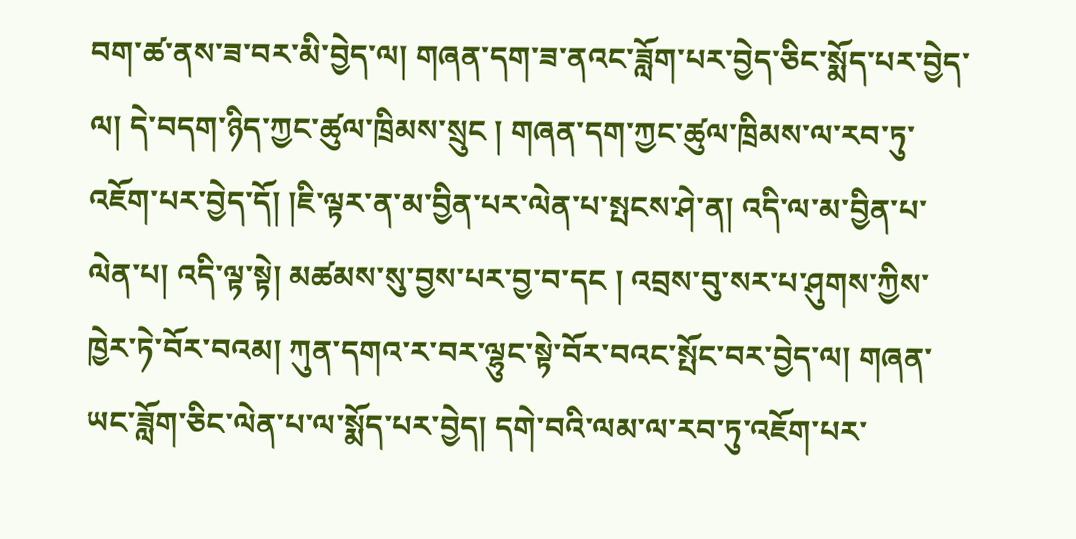བག་ཚ་ནས་ཟ་བར་མི་བྱེད་ལ། གཞན་དག་ཟ་ནའང་ཟློག་པར་བྱེད་ཅིང་སྨོད་པར་བྱེད་ལ། དེ་བདག་ཉིད་ཀྱང་ཚུལ་ཁྲིམས་སྲུང ། གཞན་དག་ཀྱང་ཚུལ་ཁྲིམས་ལ་རབ་ཏུ་འཇོག་པར་བྱེད་དོ། །ཇི་ལྟར་ན་མ་བྱིན་པར་ལེན་པ་སྤངས་ཤེ་ན། འདི་ལ་མ་བྱིན་པ་ལེན་པ། འདི་ལྟ་སྟེ། མཚམས་སུ་བྱས་པར་བྱ་བ་དང ། འབྲས་བུ་སར་པ་ཤུགས་ཀྱིས་ཁྱེར་ཏེ་བོར་བའམ། ཀུན་དགའ་ར་བར་ལྷུང་སྟེ་བོར་བའང་སྤོང་བར་བྱེད་ལ། གཞན་ཡང་ཟློག་ཅིང་ལེན་པ་ལ་སྨོད་པར་བྱེད། དགེ་བའི་ལམ་ལ་རབ་ཏུ་འཇོག་པར་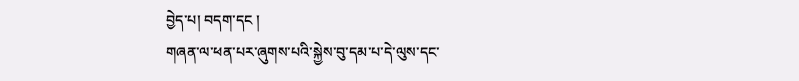བྱེད་པ། བདག་དང །
གཞན་ལ་ཕན་པར་ཞུགས་པའི་སྐྱེས་བུ་དམ་པ་དེ་ལུས་དང་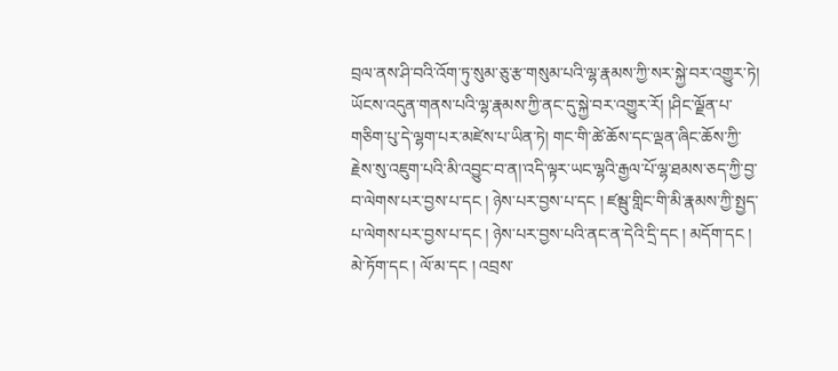བྲལ་ནས་ཤི་བའི་འོག་ཏུ་སུམ་ཅུ་རྩ་གསུམ་པའི་ལྷ་རྣམས་ཀྱི་སར་སྐྱེ་བར་འགྱུར་ཏེ། ཡོངས་འདུན་གནས་པའི་ལྷ་རྣམས་ཀྱི་ནང་དུ་སྐྱེ་བར་འགྱུར་རོ། །ཤིང་ལྗོན་པ་གཅིག་པུ་དེ་ལྷག་པར་མཛེས་པ་ཡིན་ཏེ། གང་གི་ཚེ་ཆོས་དང་ལྡན་ཞིང་ཆོས་ཀྱི་རྗེས་སུ་འཇུག་པའི་མི་འབྱུང་བ་ན།་འདི་ལྟར་ཡང་ལྷའི་རྒྱལ་པོ་ལྷ་ཐམས་ཅད་ཀྱི་བྱ་བ་ལེགས་པར་བྱས་པ་དང ། ཉེས་པར་བྱས་པ་དང ། ཛམྦུ་གླིང་གི་མི་རྣམས་ཀྱི་སྤྱད་པ་ལེགས་པར་བྱས་པ་དང ། ཉེས་པར་བྱས་པའི་ནང་ན་དེའི་དྲི་དང ། མདོག་དང ། མེ་ཏོག་དང ། ལོ་མ་དང ། འབྲས་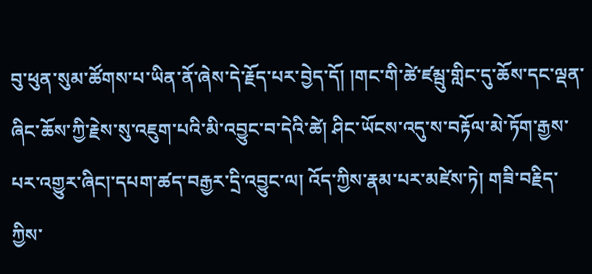བུ་ཕུན་སུམ་ཚོགས་པ་ཡིན་ནོ་ཞེས་དེ་རྗོད་པར་བྱེད་དོ། །གང་གི་ཚེ་ཛམྦུ་གླིང་དུ་ཆོས་དང་ལྡན་ཞིང་ཆོས་ཀྱི་རྗེས་སུ་འཇུག་པའི་མི་འབྱུང་བ་དེའི་ཚེ། ཤིང་ཡོངས་འདུ་ས་བརྟོལ་མེ་ཏོག་རྒྱས་པར་འགྱུར་ཞིང།་དཔག་ཚད་བརྒྱར་དྲི་འབྱུང་ལ། འོད་ཀྱིས་རྣམ་པར་མཛེས་ཏེ། གཟི་བརྗིད་ཀྱིས་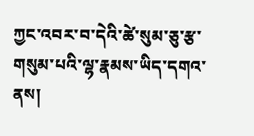ཀྱང་འབར་བ་དེའི་ཚེ་སུམ་ཅུ་རྩ་གསུམ་པའི་ལྷ་རྣམས་ཡིད་དགའ་ནས།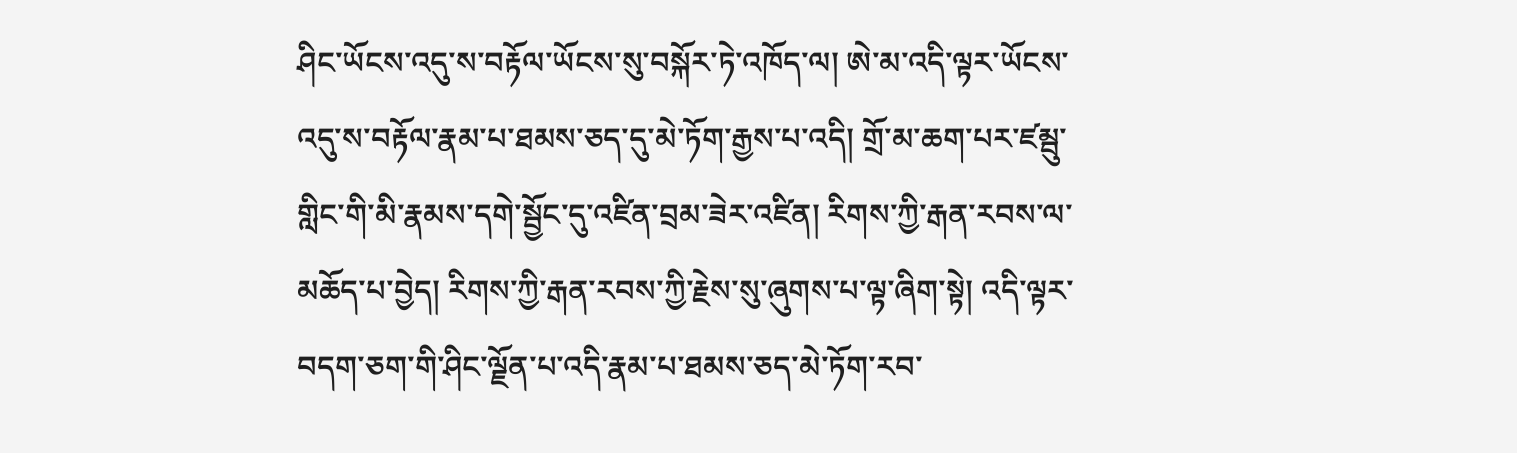ཤིང་ཡོངས་འདུ་ས་བརྟོལ་ཡོངས་སུ་བསྐོར་ཏེ་འཁོད་ལ། ཨེ་མ་འདི་ལྟར་ཡོངས་འདུ་ས་བརྟོལ་རྣམ་པ་ཐམས་ཅད་དུ་མེ་ཏོག་རྒྱས་པ་འདི། གྲོ་མ་ཆག་པར་ཛམྦུ་གླིང་གི་མི་རྣམས་དགེ་སྦྱོང་དུ་འཛིན་བྲམ་ཟེར་འཛིན། རིགས་ཀྱི་རྒན་རབས་ལ་མཆོད་པ་བྱེད། རིགས་ཀྱི་རྒན་རབས་ཀྱི་རྗེས་སུ་ཞུགས་པ་ལྟ་ཞིག་སྟེ། འདི་ལྟར་བདག་ཅག་གི་ཤིང་ལྗོན་པ་འདི་རྣམ་པ་ཐམས་ཅད་མེ་ཏོག་རབ་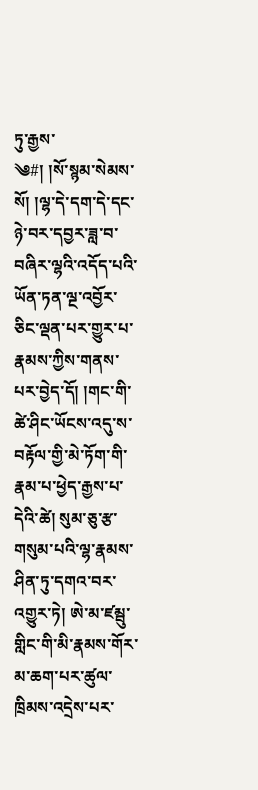ཏུ་རྒྱས་
༄#། །སོ་སྙམ་སེམས་སོ། །ལྷ་དེ་དག་དེ་དང་ཉེ་བར་དབྱར་ཟླ་བ་བཞིར་ལྷའི་འདོད་པའི་ཡོན་ཏན་ལྔ་འབྱོར་ཅིང་ལྡན་པར་གྱུར་པ་རྣམས་ཀྱིས་གནས་པར་བྱེད་དོ། །གང་གི་ཚེ་ཤིང་ཡོངས་འདུ་ས་བརྟོལ་གྱི་མེ་ཏོག་གི་རྣམ་པ་ཕྱེད་རྒྱས་པ་དེའི་ཚེ། སུམ་ཅུ་རྩ་གསུམ་པའི་ལྷ་རྣམས་ཤིན་ཏུ་དགའ་བར་འགྱུར་ཏེ། ཨེ་མ་ཛམྦུ་གླིང་གི་མི་རྣམས་གོར་མ་ཆག་པར་ཚུལ་ཁྲིམས་འདྲེས་པར་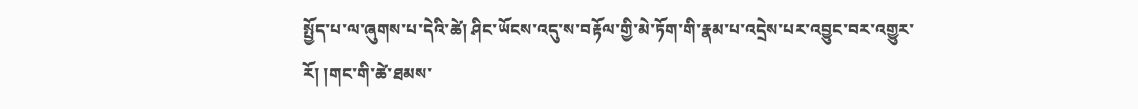སྤྱོད་པ་ལ་ཞུགས་པ་དེའི་ཚེ། ཤིང་ཡོངས་འདུ་ས་བརྟོལ་གྱི་མེ་ཏོག་གི་རྣམ་པ་འདྲེས་པར་འབྱུང་བར་འགྱུར་རོ། །གང་གི་ཚེ་ཐམས་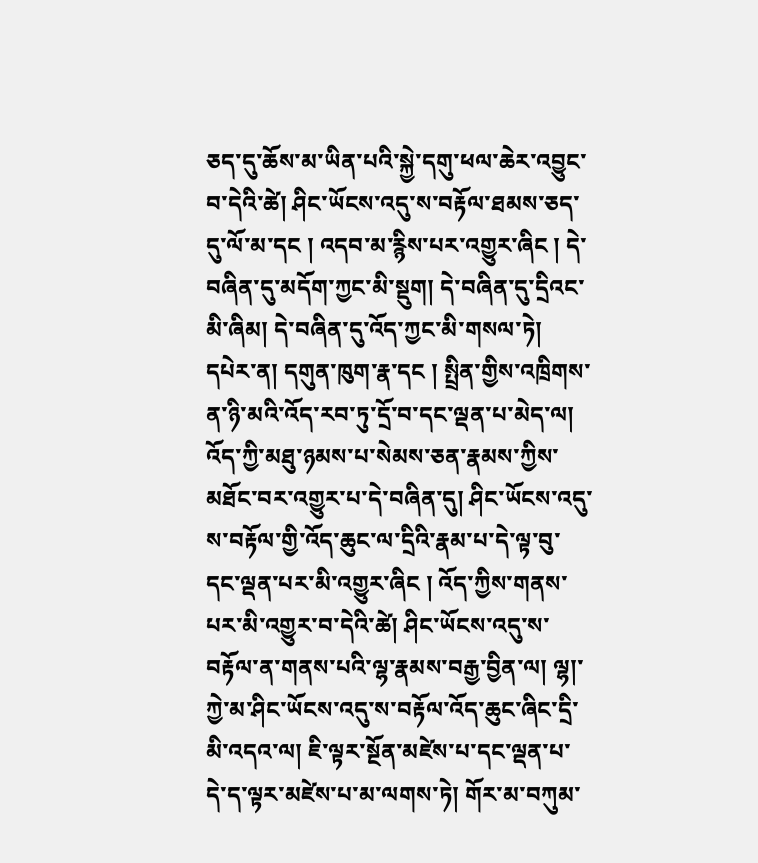ཅད་དུ་ཆོས་མ་ཡིན་པའི་སྐྱེ་དགུ་ཕལ་ཆེར་འབྱུང་བ་དེའི་ཚེ། ཤིང་ཡོངས་འདུ་ས་བརྟོལ་ཐམས་ཅད་དུ་ལོ་མ་དང ། འདབ་མ་རྙིས་པར་འགྱུར་ཞིང ། དེ་བཞིན་དུ་མདོག་ཀྱང་མི་སྡུག། དེ་བཞིན་དུ་དྲིའང་མི་ཞིམ། དེ་བཞིན་དུ་འོད་ཀྱང་མི་གསལ་ཏེ། དཔེར་ན། དགུན་ཁུག་རྣ་དང ། སྤྲིན་གྱིས་འཁྲིགས་ན་ཉི་མའི་འོད་རབ་ཏུ་དྲོ་བ་དང་ལྡན་པ་མེད་ལ། འོད་ཀྱི་མཐུ་ཉམས་པ་སེམས་ཅན་རྣམས་ཀྱིས་མཐོང་བར་འགྱུར་པ་དེ་བཞིན་དུ། ཤིང་ཡོངས་འདུ་ས་བརྟོལ་གྱི་འོད་ཆུང་ལ་དྲིའི་རྣམ་པ་དེ་ལྟ་བུ་དང་ལྡན་པར་མི་འགྱུར་ཞིང ། འོད་ཀྱིས་གནས་པར་མི་འགྱུར་བ་དེའི་ཚེ། ཤིང་ཡོངས་འདུ་ས་བརྟོལ་ན་གནས་པའི་ལྷ་རྣམས་བརྒྱ་བྱིན་ལ། ལྷ།་ཀྱེ་མ་ཤིང་ཡོངས་འདུ་ས་བརྟོལ་འོད་ཆུང་ཞིང་དྲི་མི་འདའ་ལ། ཇི་ལྟར་སྔོན་མཛེས་པ་དང་ལྡན་པ་དེ་ད་ལྟར་མཛེས་པ་མ་ལགས་ཏེ། གོར་མ་བཀུམ་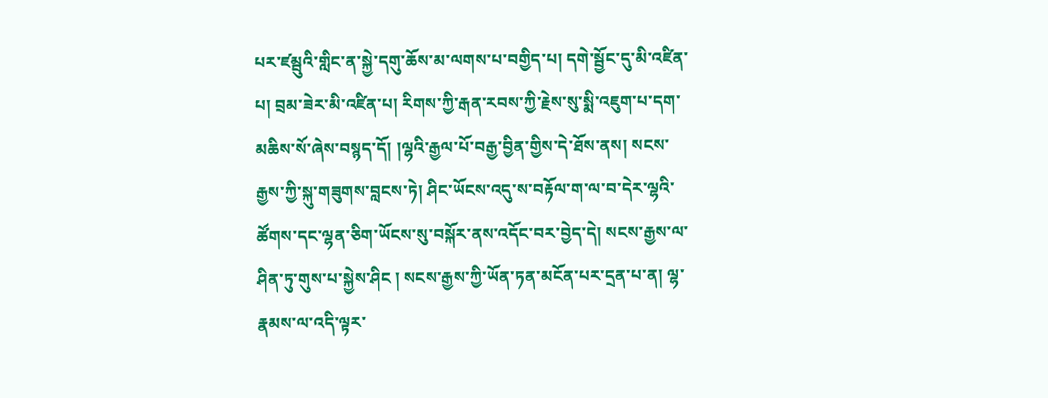པར་ཛམྦུའི་གླིང་ན་སྐྱེ་དགུ་ཆོས་མ་ལགས་པ་བགྱིད་པ། དགེ་སྦྱོང་དུ་མི་འཛིན་པ། བྲམ་ཟེར་མི་འཛིན་པ། རིགས་ཀྱི་རྒན་རབས་ཀྱི་རྗེས་སུ་སྨི་འཇུག་པ་དག་མཆིས་སོ་ཞེས་བསྙད་དོ། །ལྷའི་རྒྱལ་པོ་བརྒྱ་བྱིན་གྱིས་དེ་ཐོས་ནས། སངས་རྒྱས་ཀྱི་སྐུ་གཟུགས་བླངས་ཏེ། ཤིང་ཡོངས་འདུ་ས་བརྟོལ་ག་ལ་བ་དེར་ལྷའི་ཚོགས་དང་ལྷན་ཅིག་ཡོངས་སུ་བསྐོར་ནས་འདོང་བར་བྱེད་དེ། སངས་རྒྱས་ལ་ཤིན་ཏུ་གུས་པ་སྐྱེས་ཤིང ། སངས་རྒྱས་ཀྱི་ཡོན་ཏན་མངོན་པར་དྲན་པ་ན། ལྷ་རྣམས་ལ་འདི་ལྟར་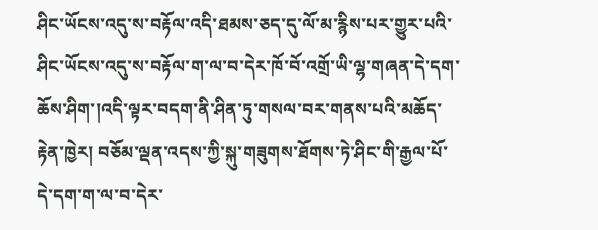ཤིང་ཡོངས་འདུ་ས་བརྟོལ་འདི་ཐམས་ཅད་དུ་ལོ་མ་རྙིས་པར་གྱུར་པའི་ཤིང་ཡོངས་འདུ་ས་བརྟོལ་ག་ལ་བ་དེར་ཁོ་བོ་འགྲོ་ཡི་ལྷ་གཞན་དེ་དག་ཆོས་ཤིག་།འདི་ལྟར་བདག་ནི་ཤིན་ཏུ་གསལ་བར་གནས་པའི་མཆོད་རྟེན་ཁྱེར། བཅོམ་ལྡན་འདས་ཀྱི་སྐུ་གཟུགས་ཐོགས་ཏེ་ཤིང་གི་རྒྱལ་པོ་དེ་དག་ག་ལ་བ་དེར་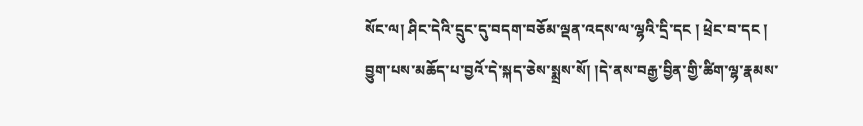སོང་ལ། ཤིང་དེའི་དྲུང་དུ་བདག་བཅོམ་ལྡན་འདས་ལ་ལྷའི་དྲི་དང ། ཕྲེང་བ་དང ། བྱུག་པས་མཆོད་པ་བྱའོ་དེ་སྐད་ཅེས་སྨྲས་སོ། །དེ་ནས་བརྒྱ་བྱིན་གྱི་ཚིག་ལྷ་རྣམས་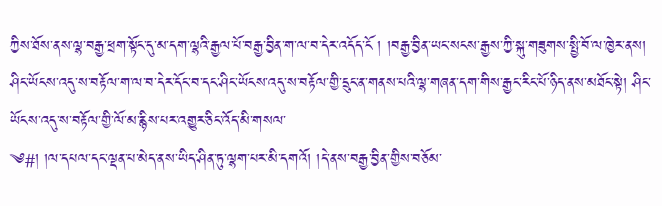ཀྱིས་ཐོས་ནས་ལྷ་བརྒྱ་ཕྲག་སྟོང་དུ་མ་དག་ལྷའི་རྒྱལ་པོ་བརྒྱ་བྱིན་ག་ལ་བ་དེར་འདོད་ངོ ། །བརྒྱ་བྱིན་ཡང་སངས་རྒྱས་ཀྱི་སྐུ་གཟུགས་སྤྱི་བོ་ལ་ཁྱེར་ནས། ཤིང་ཡོངས་འདུ་ས་བརྟོལ་ག་ལ་བ་དེར་དོང་བ་དང་ཤིང་ཡོངས་འདུ་ས་བརྟོལ་གྱི་དྲུང་ན་གནས་པའི་ལྷ་གཞན་དག་གིས་རྒྱང་རིང་པོ་ཉིད་ནས་མཐོང་སྟེ། ཤིང་ཡོངས་འདུ་ས་བརྟོལ་གྱི་ལོ་མ་རྙིས་པར་འགྱུར་ཅིང་འོད་མི་གསལ་
༄#། །ལ་དཔལ་དང་ལྡན་པ་མེད་ནས་ཡིད་ཤིན་ཏུ་ལྷག་པར་མི་དགའོ། །དེ་ནས་བརྒྱ་བྱིན་གྱིས་བཅོམ་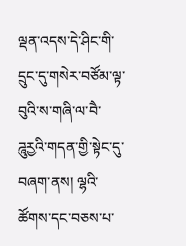ལྡན་འདས་དེ་ཤིང་གི་དྲུང་དུ་གསེར་བཙོམ་ལྟ་བུའི་ས་གཞི་ལ་བཻ་ཌཱུརྱའི་གདན་གྱི་སྟེང་དུ་བཞག་ནས། ལྷའི་ཚོགས་དང་བཅས་པ་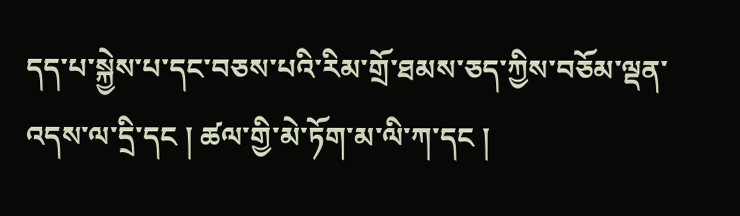དད་པ་སྐྱེས་པ་དང་བཅས་པའི་རིམ་གྲོ་ཐམས་ཅད་ཀྱིས་བཅོམ་ལྡན་འདས་ལ་དྲི་དང ། ཚལ་གྱི་མེ་ཏོག་མ་ལི་ཀ་དང །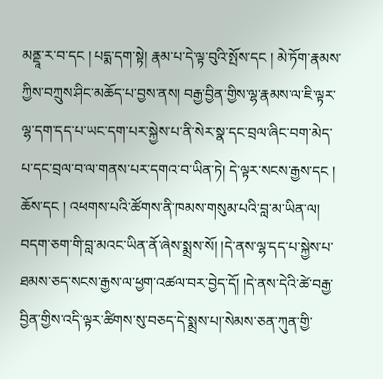མནྡཱ་ར་བ་དང ། པདྨ་དག་སྟེ། རྣམ་པ་དེ་ལྟ་བུའི་སྤོས་དང ། མེ་ཏོག་རྣམས་ཀྱིས་བཀྲུས་ཤིང་མཆོད་པ་བྱས་ནས། བརྒྱ་བྱིན་གྱིས་ལྷ་རྣམས་ལ་ཇི་ལྟར་ལྷ་དག་དད་པ་ཡང་དག་པར་སྐྱེས་པ་ནི་སེར་སྣ་དང་བྲལ་ཞིང་བག་མེད་པ་དང་བྲལ་བ་ལ་གནས་པར་དགའ་བ་ཡིན་ཏེ། དེ་ལྟར་སངས་རྒྱས་དང ། ཆོས་དང ། འཕགས་པའི་ཚོགས་ནི་ཁམས་གསུམ་པའི་བླ་མ་ཡིན་ལ། བདག་ཅག་གི་བླ་མའང་ཡིན་ནོ་ཞེས་སྨྲས་སོ། །དེ་ནས་ལྷ་དད་པ་སྐྱེས་པ་ཐམས་ཅད་སངས་རྒྱས་ལ་ཕྱག་འཚལ་བར་བྱེད་དོ། །དེ་ནས་དེའི་ཚེ་བརྒྱ་བྱིན་གྱིས་འདི་ལྟར་ཚིགས་སུ་བཅད་དེ་སྨྲས་པ།་སེམས་ཅན་ཀུན་གྱི་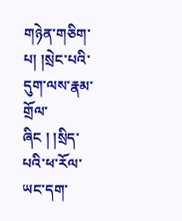གཉེན་གཅིག་པ། །སྲེང་པའི་དུག་ལས་རྣམ་གྲོལ་ཞིང ། །སྲིད་པའི་ཕ་རོལ་ཡང་དག་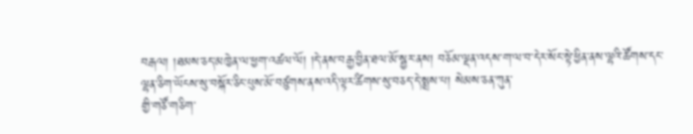བརྒལ། །ཐམས་ཅད་མཁྱེན་ལ་ཕྱག་འཚལ་ལོ། །དེ་ནས་བརྒྱ་བྱིན་ཐལ་མོ་སྦྱར་ནས། བཅོམ་ལྡན་འདས་ག་ལ་བ་དེར་སོང་སྟེ་ཕྱིན་ནས་ལྷའི་ཚོགས་དང་ལྷན་ཅིག་ཡོངས་སུ་བསྐོར་ཅིང་པུས་མོ་བཙུགས་ནས་འདི་ལྟར་ཚིགས་སུ་བཅད་དེ་སྨྲས་པ། སེམས་ཅན་ཀུན་
གྱི་གཙོ་གཅིག་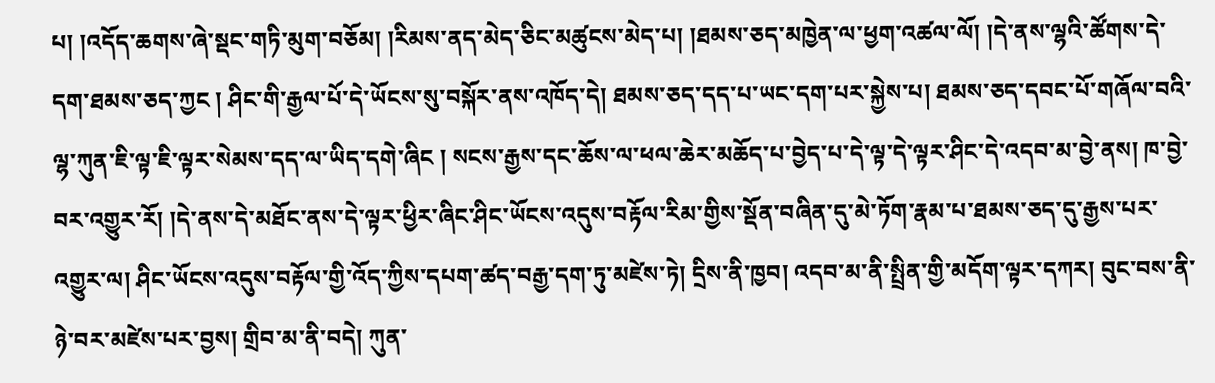པ། །འདོད་ཆགས་ཞེ་སྡང་གཏི་མུག་བཅོམ། །རིམས་ནད་མེད་ཅིང་མཚུངས་མེད་པ། །ཐམས་ཅད་མཁྱེན་ལ་ཕྱག་འཚལ་ལོ། །དེ་ནས་ལྷའི་ཚོགས་དེ་དག་ཐམས་ཅད་ཀྱང ། ཤིང་གི་རྒྱལ་པོ་དེ་ཡོངས་སུ་བསྐོར་ནས་འཁོད་དེ། ཐམས་ཅད་དད་པ་ཡང་དག་པར་སྐྱེས་པ། ཐམས་ཅད་དབང་པོ་གཞོལ་བའི་ལྷ་ཀུན་ཇི་ལྟ་ཇི་ལྟར་སེམས་དད་ལ་ཡིད་དགེ་ཞིང ། སངས་རྒྱས་དང་ཆོས་ལ་ཕལ་ཆེར་མཆོད་པ་བྱེད་པ་དེ་ལྟ་དེ་ལྟར་ཤིང་དེ་འདབ་མ་བྱེ་ནས། ཁ་བྱེ་བར་འགྱུར་རོ། །དེ་ནས་དེ་མཐོང་ནས་དེ་ལྟར་ཕྱིར་ཞིང་ཤིང་ཡོངས་འདུས་བརྟོལ་རིམ་གྱིས་སྡོན་བཞིན་དུ་མེ་ཏོག་རྣམ་པ་ཐམས་ཅད་དུ་རྒྱས་པར་འགྱུར་ལ། ཤིང་ཡོངས་འདུས་བརྟོལ་གྱི་འོད་ཀྱིས་དཔག་ཚད་བརྒྱ་དག་ཏུ་མཛེས་ཏེ། དྲིས་ནི་ཁྱབ། འདབ་མ་ནི་སྤྲིན་གྱི་མདོག་ལྟར་དཀར། བུང་བས་ནི་ཉེ་བར་མཛེས་པར་བྱས། གྲིབ་མ་ནི་བདེ། ཀུན་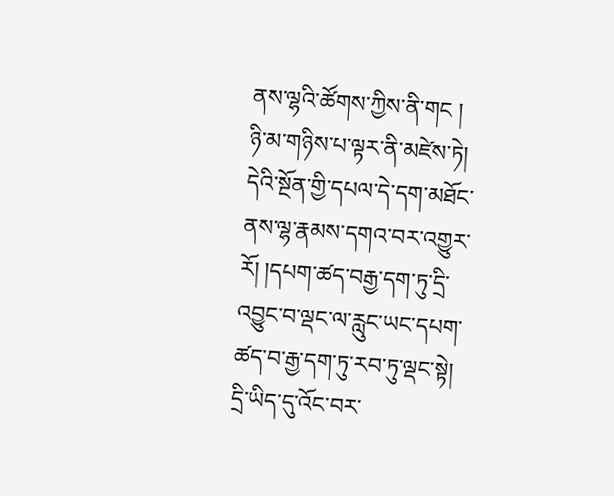ནས་ལྷའི་ཚོགས་ཀྱིས་ནི་གང ། ཉི་མ་གཉིས་པ་ལྟར་ནི་མཛེས་ཏེ། དེའི་སྔོན་གྱི་དཔལ་དེ་དག་མཐོང་ནས་ལྷ་རྣམས་དགའ་བར་འགྱུར་རོ། །དཔག་ཚད་བརྒྱ་དག་ཏུ་དྲི་འབྱུང་བ་ལྡང་ལ་རླུང་ཡང་དཔག་ཚད་བ་རྒྱ་དག་ཏུ་རབ་ཏུ་ལྡང་སྟེ། དྲི་ཡིད་དུ་འོང་བར་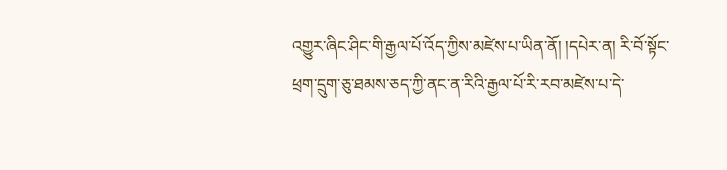འགྱུར་ཞིང་ཤིང་གི་རྒྱལ་པོ་འོད་ཀྱིས་མཛེས་པ་ཡིན་ནོ། །དཔེར་ན། རི་བོ་སྟོང་ཕྲག་དྲུག་ཅུ་ཐམས་ཅད་ཀྱི་ནང་ན་རིའི་རྒྱལ་པོ་རི་རབ་མཛེས་པ་དེ་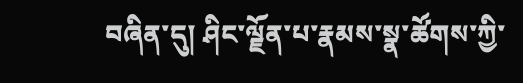བཞིན་དུ། ཤིང་ལྗོན་པ་རྣམས་སྣ་ཚོགས་ཀྱི་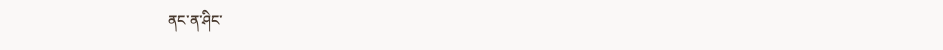ནང་ན་ཤིང་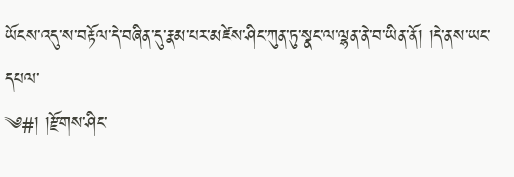ཡོངས་འདུ་ས་བརྟོལ་དེ་བཞིན་དུ་རྣམ་པར་མཛེས་ཤིང་ཀུན་ཏུ་སྣང་ལ་ལྷན་ནེ་བ་ཡིན་ནོ། །དེ་ནས་ཡང་དཔལ་
༄#། །རྫོགས་ཤིང་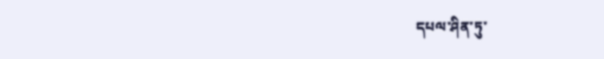དཔལ་ཤིན་ཏུ་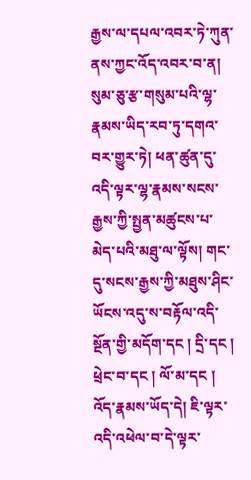རྒྱས་ལ་དཔལ་འབར་ཏེ་ཀུན་ནས་ཀྱང་འོད་འབར་བ་ན། སུམ་ཅུ་རྩ་གསུམ་པའི་ལྷ་རྣམས་ཡིད་རབ་ཏུ་དགའ་བར་གྱུར་ཏེ། ཕན་ཚུན་དུ་འདི་ལྟར་ལྷ་རྣམས་སངས་རྒྱས་ཀྱི་སྤྱན་མཚུངས་པ་མེད་པའི་མཐུ་ལ་ལྟོས། གང་དུ་སངས་རྒྱས་ཀྱི་མཐུས་ཤིང་ཡོངས་འདུ་ས་བརྟོལ་འདི་སྔོན་གྱི་མདོག་དང ། དྲི་དང ། ཕྲེང་བ་དང ། ལོ་མ་དང ། འོད་རྣམས་ཡོད་དེ། ཇི་ལྟར་འདི་འཕེལ་བ་དེ་ལྟར་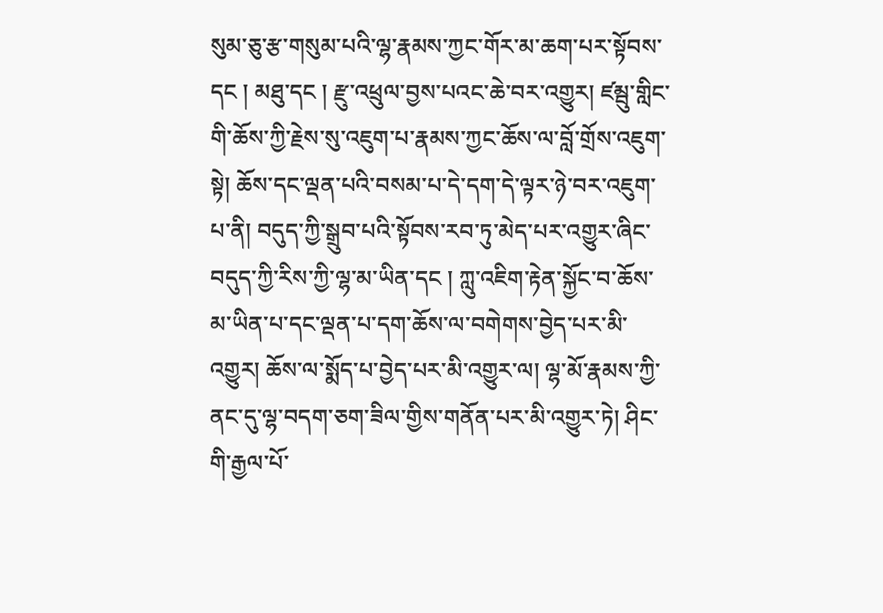སུམ་ཅུ་རྩ་གསུམ་པའི་ལྷ་རྣམས་ཀྱང་གོར་མ་ཆག་པར་སྟོབས་དང ། མཐུ་དང ། རྫུ་འཕྲུལ་བྱས་པའང་ཆེ་བར་འགྱུར། ཛམྦུ་གླིང་གི་ཆོས་ཀྱི་རྗེས་སུ་འཇུག་པ་རྣམས་ཀྱང་ཆོས་ལ་བློ་གྲོས་འཇུག་སྟེ། ཆོས་དང་ལྡན་པའི་བསམ་པ་དེ་དག་དེ་ལྟར་ཉེ་བར་འཇུག་པ་ནི། བདུད་ཀྱི་སྒྲུབ་པའི་སྟོབས་རབ་ཏུ་མེད་པར་འགྱུར་ཞིང་བདུད་ཀྱི་རིས་ཀྱི་ལྷ་མ་ཡིན་དང ། ཀླུ་འཇིག་རྟེན་སྐྱོང་བ་ཆོས་མ་ཡིན་པ་དང་ལྡན་པ་དག་ཆོས་ལ་བགེགས་བྱེད་པར་མི་འགྱུར། ཆོས་ལ་སྨོད་པ་བྱེད་པར་མི་འགྱུར་ལ། ལྷ་མོ་རྣམས་ཀྱི་ནང་དུ་ལྷ་བདག་ཅག་ཟིལ་གྱིས་གནོན་པར་མི་འགྱུར་ཏེ། ཤིང་གི་རྒྱལ་པོ་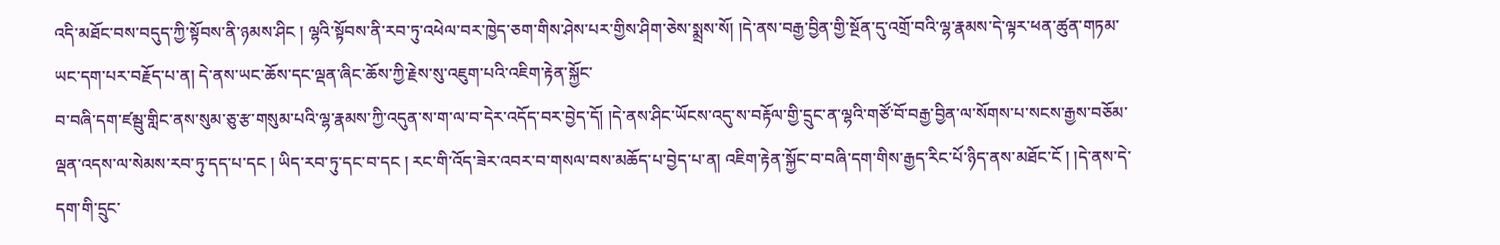འདི་མཐོང་བས་བདུད་ཀྱི་སྟོབས་ནི་ཉམས་ཤིང ། ལྷའི་སྟོབས་ནི་རབ་ཏུ་འཕེལ་བར་ཁྱེད་ཅག་གིས་ཤེས་པར་གྱིས་ཤིག་ཅེས་སྨྲས་སོ། །དེ་ནས་བརྒྱ་བྱིན་གྱི་སྔོན་དུ་འགྲོ་བའི་ལྷ་རྣམས་དེ་ལྟར་ཕན་ཚུན་གཏམ་ཡང་དག་པར་བརྗོད་པ་ན། དེ་ནས་ཡང་ཆོས་དང་ལྡན་ཞིང་ཆོས་ཀྱི་རྗེས་སུ་འཇུག་པའི་འཇིག་རྟེན་སྐྱོང་
བ་བཞི་དག་ཛམྦུ་གླིང་ནས་སུམ་ཅུ་རྩ་གསུམ་པའི་ལྷ་རྣམས་ཀྱི་འདུན་ས་ག་ལ་བ་དེར་འདོད་བར་བྱེད་དོ། །དེ་ནས་ཤིང་ཡོངས་འདུ་ས་བརྟོལ་གྱི་དྲུང་ན་ལྷའི་གཙོ་བོ་བརྒྱ་བྱིན་ལ་སོགས་པ་སངས་རྒྱས་བཅོམ་ལྡན་འདས་ལ་སེམས་རབ་ཏུ་དད་པ་དང ། ཡིད་རབ་ཏུ་དང་བ་དང ། རང་གི་འོད་ཟེར་འབར་བ་གསལ་བས་མཆོད་པ་བྱེད་པ་ན། འཇིག་རྟེན་སྐྱོང་བ་བཞི་དག་གིས་རྒྱད་རིང་པོ་ཉིད་ནས་མཐོང་ངོ ། །དེ་ནས་དེ་དག་གི་དྲུང་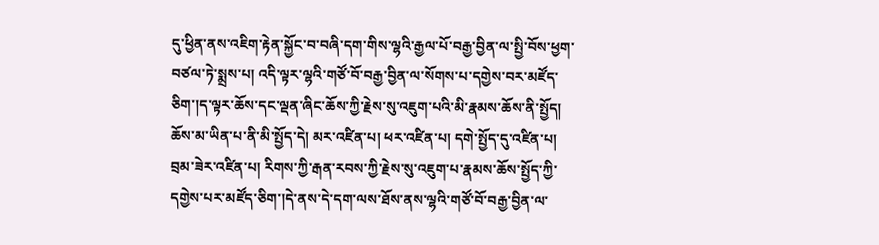དུ་ཕྱིན་ནས་འཇིག་རྟེན་སྐྱོང་བ་བཞི་དག་གིས་ལྷའི་རྒྱལ་པོ་བརྒྱ་བྱིན་ལ་སྤྱི་བོས་ཕྱག་བཙལ་ཏེ་སྨྲས་པ། འདི་ལྟར་ལྷའི་གཙོ་བོ་བརྒྱ་བྱིན་ལ་སོགས་པ་དགྱེས་བར་མཛོད་ཅིག་།ད་ལྟར་ཆོས་དང་ལྡན་ཞིང་ཆོས་ཀྱི་རྗེས་སུ་འཇུག་པའི་མི་རྣམས་ཆོས་ནི་སྤྱོད། ཆོས་མ་ཡིན་པ་ནི་མི་སྤྱོད་དེ། མར་འཛིན་པ། ཕར་འཛིན་པ། དགེ་སྤྱོད་དུ་འཛིན་པ། བྲམ་ཟེར་འཛིན་པ། རིགས་ཀྱི་རྒན་རབས་ཀྱི་རྗེས་སུ་འཇུག་པ་རྣམས་ཆོས་སྤྱོད་ཀྱི་དགྱེས་པར་མཛོད་ཅིག་།དེ་ནས་དེ་དག་ལས་ཐོས་ནས་ལྷའི་གཙོ་བོ་བརྒྱ་བྱིན་ལ་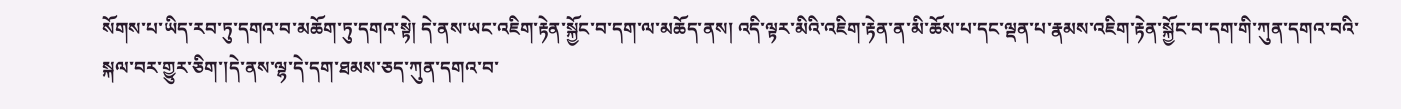སོགས་པ་ཡིད་རབ་ཏུ་དགའ་བ་མཆོག་ཏུ་དགའ་སྟེ། དེ་ནས་ཡང་འཇིག་རྟེན་སྐྱོང་བ་དག་ལ་མཆོད་ནས། འདི་ལྟར་མིའི་འཇིག་རྟེན་ན་མི་ཆོས་པ་དང་ལྡན་པ་རྣམས་འཇིག་རྟེན་སྐྱོང་བ་དག་གི་ཀུན་དགའ་བའི་སྐལ་བར་གྱུར་ཅིག་།དེ་ནས་ལྷ་དེ་དག་ཐམས་ཅད་ཀུན་དགའ་བ་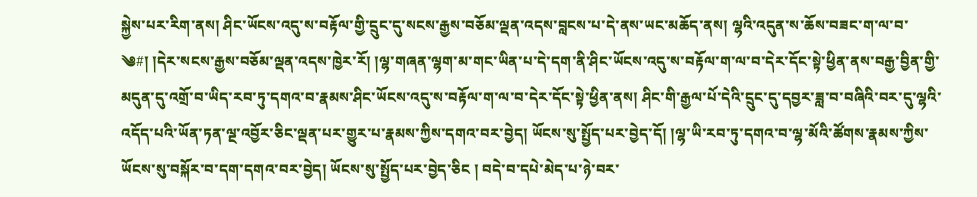སྐྱེས་པར་རིག་ནས། ཤིང་ཡོངས་འདུ་ས་བརྟོལ་གྱི་དྲུང་དུ་སངས་རྒྱས་བཅོམ་ལྡན་འདས་བླངས་པ་དེ་ནས་ཡང་མཆོད་ནས། ལྷའི་འདུན་ས་ཆོས་བཟང་ག་ལ་བ་
༄#། །དེར་སངས་རྒྱས་བཅོམ་ལྡན་འདས་ཁྱེར་རོ། །ལྷ་གཞན་ལྷག་མ་གང་ཡིན་པ་དེ་དག་ནི་ཤིང་ཡོངས་འདུ་ས་བརྟོལ་ག་ལ་བ་དེར་དོང་སྟེ་ཕྱིན་ནས་བརྒྱ་བྱིན་གྱི་མདུན་དུ་འགྲོ་བ་ཡིད་རབ་ཏུ་དགའ་བ་རྣམས་ཤིང་ཡོངས་འདུ་ས་བརྟོལ་ག་ལ་བ་དེར་དོང་སྟེ་ཕྱིན་ནས། ཤིང་གི་རྒྱལ་པོ་དེའི་དྲུང་དུ་དབྱར་ཟླ་བ་བཞིའི་བར་དུ་ལྷའི་འདོད་པའི་ཡོན་ཏན་ལྔ་འབྱོར་ཅིང་ལྡན་པར་གྱུར་པ་རྣམས་ཀྱིས་དགའ་བར་བྱེད། ཡོངས་སུ་སྤྱོད་པར་བྱེད་དོ། །ལྷ་ཡི་རབ་ཏུ་དགའ་བ་ལྷ་མོའི་ཚོགས་རྣམས་ཀྱིས་ཡོངས་སུ་བསྐོར་བ་དག་དགའ་བར་བྱེད། ཡོངས་སུ་སྤྱོད་པར་བྱེད་ཅིང ། བདེ་བ་དཔེ་མེད་པ་ཉེ་བར་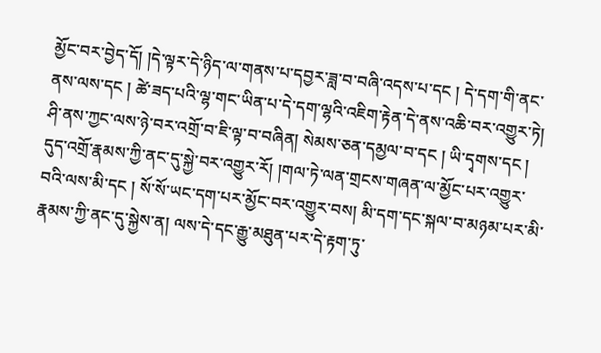མྱོང་བར་བྱེད་དོ། །དེ་ལྟར་དེ་ཉིད་ལ་གནས་པ་དབྱར་ཟླ་བ་བཞི་འདས་པ་དང ། དེ་དག་གི་ནང་ནས་ལས་དང ། ཚེ་ཟད་པའི་ལྷ་གང་ཡིན་པ་དེ་དག་ལྷའི་འཇིག་རྟེན་དེ་ནས་འཆི་བར་འགྱུར་ཏེ། ཤི་ནས་ཀྱང་ལས་ཉེ་བར་འགྲོ་བ་ཇི་ལྟ་བ་བཞིན། སེམས་ཅན་དམྱལ་བ་དང ། ཡི་དྭགས་དང ། དུད་འགྲོ་རྣམས་ཀྱི་ནང་དུ་སྐྱེ་བར་འགྱུར་རོ། །གལ་ཏེ་ལན་གྲངས་གཞན་ལ་མྱོང་པར་འགྱུར་བའི་ལས་མི་དང ། སོ་སོ་ཡང་དག་པར་མྱོང་བར་འགྱུར་བས། མི་དག་དང་སྐལ་བ་མཉམ་པར་མི་རྣམས་ཀྱི་ནང་དུ་སྐྱེས་ན། ལས་དེ་དང་རྒྱུ་མཐུན་པར་དེ་རྟག་ཏུ་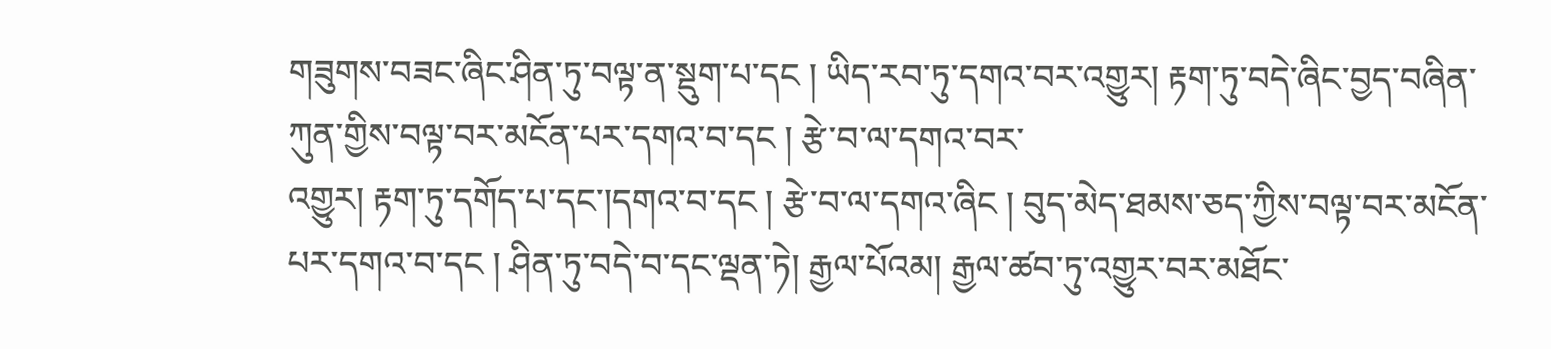གཟུགས་བཟང་ཞིང་ཤིན་ཏུ་བལྟ་ན་སྡུག་པ་དང ། ཡིད་རབ་ཏུ་དགའ་བར་འགྱུར། རྟག་ཏུ་བདེ་ཞིང་བྱད་བཞིན་ཀུན་གྱིས་བལྟ་བར་མངོན་པར་དགའ་བ་དང ། རྩེ་བ་ལ་དགའ་བར་
འགྱུར། རྟག་ཏུ་དགོད་པ་དང་།དགའ་བ་དང ། རྩེ་བ་ལ་དགའ་ཞིང ། བུད་མེད་ཐམས་ཅད་ཀྱིས་བལྟ་བར་མངོན་པར་དགའ་བ་དང ། ཤིན་ཏུ་བདེ་བ་དང་ལྡན་ཏེ། རྒྱལ་པོའམ། རྒྱལ་ཚབ་ཏུ་འགྱུར་བར་མཐོང་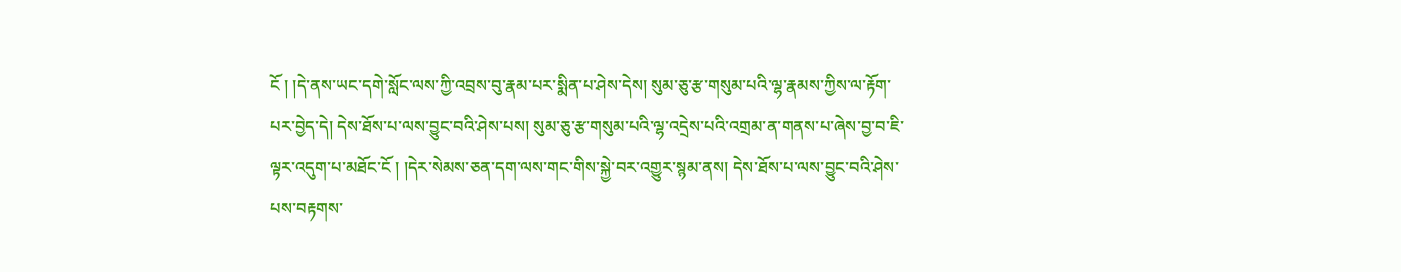ངོ ། །དེ་ནས་ཡང་དགེ་སློང་ལས་ཀྱི་འབྲས་བུ་རྣམ་པར་སྨིན་པ་ཤེས་དེས། སུམ་ཅུ་རྩ་གསུམ་པའི་ལྷ་རྣམས་ཀྱིས་ལ་རྟོག་པར་བྱེད་དེ། དེས་ཐོས་པ་ལས་བྱུང་བའི་ཤེས་པས། སུམ་ཅུ་རྩ་གསུམ་པའི་ལྷ་འདྲེས་པའི་འགྲམ་ན་གནས་པ་ཞེས་བྱ་བ་ཇི་ལྟར་འདུག་པ་མཐོང་ངོ ། །དེར་སེམས་ཅན་དག་ལས་གང་གིས་སྐྱེ་བར་འགྱུར་སྙམ་ནས། དེས་ཐོས་པ་ལས་བྱུང་བའི་ཤེས་པས་བརྟགས་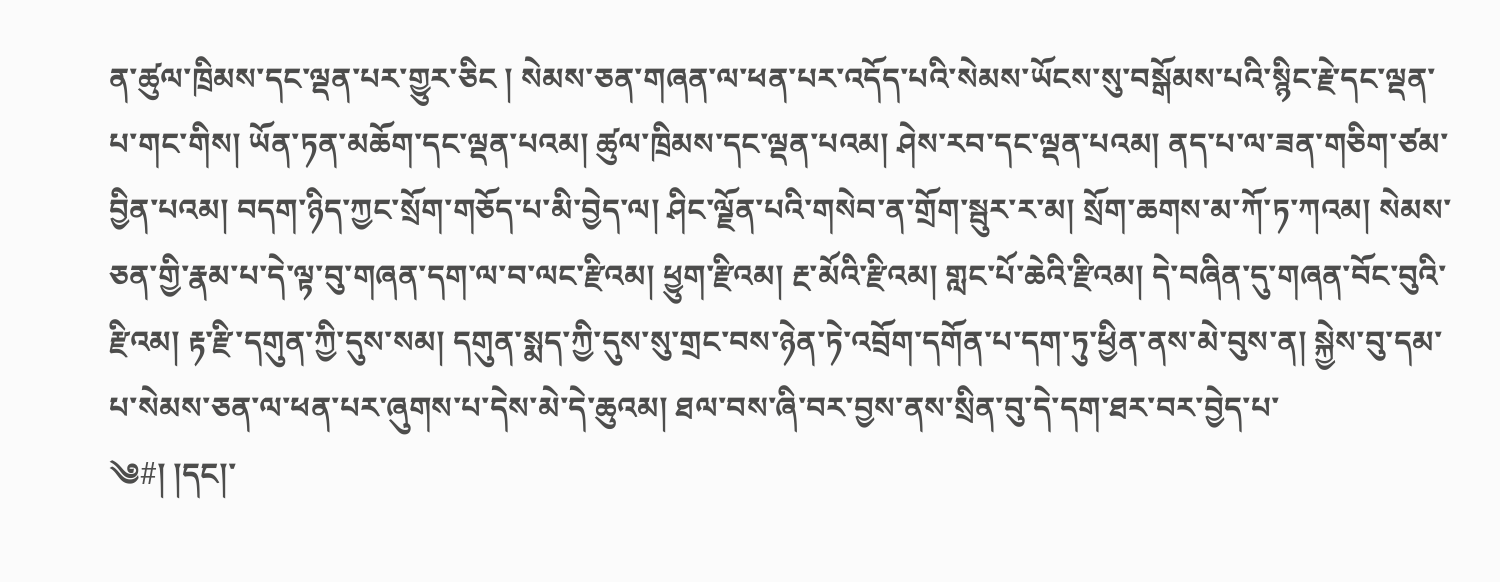ན་ཚུལ་ཁྲིམས་དང་ལྡན་པར་གྱུར་ཅིང ། སེམས་ཅན་གཞན་ལ་ཕན་པར་འདོད་པའི་སེམས་ཡོངས་སུ་བསྒོམས་པའི་སྙིང་རྗེ་དང་ལྡན་པ་གང་གིས། ཡོན་ཏན་མཆོག་དང་ལྡན་པའམ། ཚུལ་ཁྲིམས་དང་ལྡན་པའམ། ཤེས་རབ་དང་ལྡན་པའམ། ནད་པ་ལ་ཟན་གཅིག་ཙམ་བྱིན་པའམ། བདག་ཉིད་ཀྱང་སྲོག་གཅོད་པ་མི་བྱེད་ལ། ཤིང་ལྗོན་པའི་གསེབ་ན་གྲོག་སྦུར་ར་མ། སྲོག་ཆགས་མ་ཀོ་ཏ་ཀའམ། སེམས་ཅན་གྱི་རྣམ་པ་དེ་ལྟ་བུ་གཞན་དག་ལ་བ་ལང་རྫིའམ། ཕྱུག་རྫིའམ། རྔ་མོའི་རྫིའམ། གླང་པོ་ཆེའི་རྫིའམ། དེ་བཞིན་དུ་གཞན་བོང་བུའི་རྫིའམ། རྟ་རྫི་དགུན་ཀྱི་དུས་སམ། དགུན་སྨད་ཀྱི་དུས་སུ་གྲང་བས་ཉེན་ཏེ་འབྲོག་དགོན་པ་དག་ཏུ་ཕྱིན་ནས་མེ་བུས་ན། སྐྱེས་བུ་དམ་པ་སེམས་ཅན་ལ་ཕན་པར་ཞུགས་པ་དེས་མེ་དེ་ཆུའམ། ཐལ་བས་ཞི་བར་བྱས་ནས་སྲིན་བུ་དེ་དག་ཐར་བར་བྱེད་པ་
༄#། །དང།་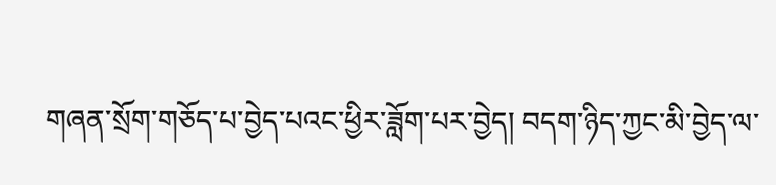གཞན་སྲོག་གཅོད་པ་བྱེད་པའང་ཕྱིར་ཟློག་པར་བྱེད། བདག་ཉིད་ཀྱང་མི་བྱེད་ལ་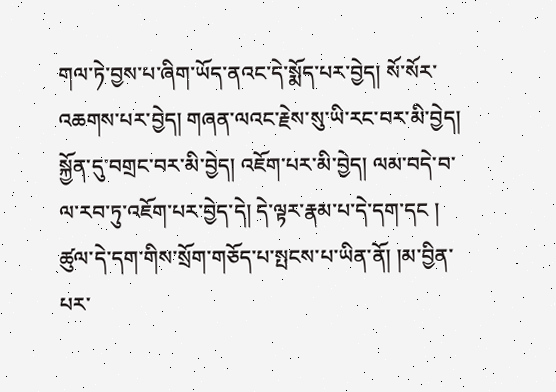གལ་ཏེ་བྱས་པ་ཞིག་ཡོད་ནའང་དེ་སྨོད་པར་བྱེད། སོ་སོར་འཆགས་པར་བྱེད། གཞན་ལའང་རྗེས་སུ་ཡི་རང་བར་མི་བྱེད། སྐྱོན་དུ་བགྲང་བར་མི་བྱེད། འཇོག་པར་མི་བྱེད། ལམ་བདེ་བ་ལ་རབ་ཏུ་འཇོག་པར་བྱེད་དེ། དེ་ལྟར་རྣམ་པ་དེ་དག་དང ། ཚུལ་དེ་དག་གིས་སྲོག་གཅོད་པ་སྤངས་པ་ཡིན་ནོ། །མ་བྱིན་པར་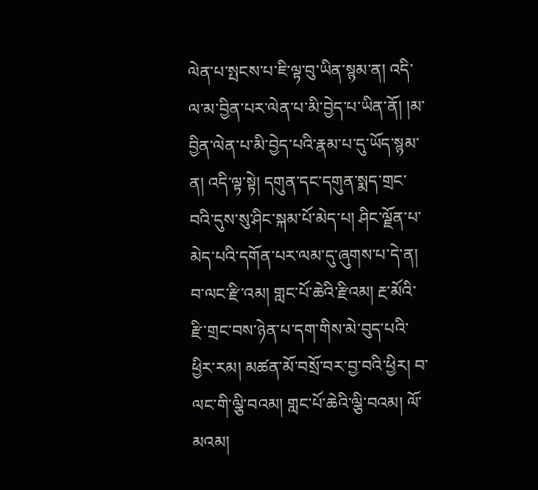ལེན་པ་སྤངས་པ་ཇི་ལྟ་བུ་ཡིན་སྙམ་ན། འདི་ལ་མ་བྱིན་པར་ལེན་པ་མི་བྱེད་པ་ཡིན་ནོ། །མ་བྱིན་ལེན་པ་མི་བྱེད་པའི་རྣམ་པ་དུ་ཡོད་སྙམ་ན། འདི་ལྟ་སྟེ། དགུན་དང་དགུན་སྨད་གྲང་བའི་དུས་སུ་ཤིང་སྐམ་པོ་མེད་པ། ཤིང་ལྗོན་པ་མེད་པའི་དགོན་པར་ལམ་དུ་ཞུགས་པ་དེ་ན། བ་ལང་རྫི་འམ། གླང་པོ་ཆེའི་རྫིའམ། རྔ་མོའི་རྫི་གྲང་བས་ཉེན་པ་དག་གིས་མེ་བུད་པའི་ཕྱིར་རམ། མཚན་མོ་བསྲོ་བར་བྱ་བའི་ཕྱིར། བ་ལང་གི་ལྕི་བའམ། གླང་པོ་ཆེའི་ལྕི་བའམ། ལོ་མའམ།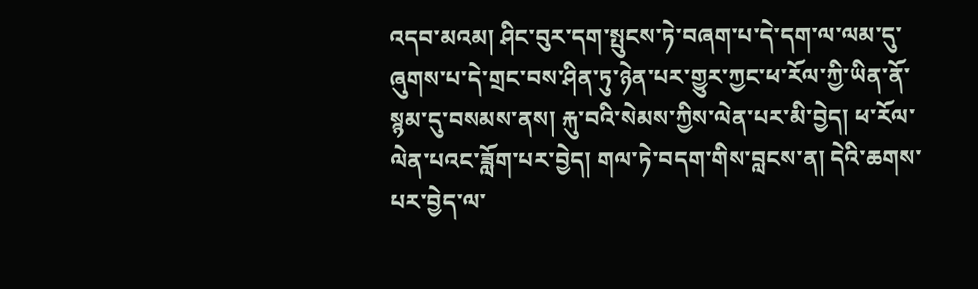འདབ་མའམ། ཤིང་བུར་དག་སྤུངས་ཏེ་བཞག་པ་དེ་དག་ལ་ལམ་དུ་ཞུགས་པ་དེ་གྲང་བས་ཤིན་ཏུ་ཉེན་པར་གྱུར་ཀྱང་ཕ་རོལ་ཀྱི་ཡིན་ནོ་སྙམ་དུ་བསམས་ནས། རྐུ་བའི་སེམས་ཀྱིས་ལེན་པར་མི་བྱེད། ཕ་རོལ་ལེན་པའང་ཟློག་པར་བྱེད། གལ་ཏེ་བདག་གིས་བླངས་ན། དེའི་ཆགས་པར་བྱེད་ལ་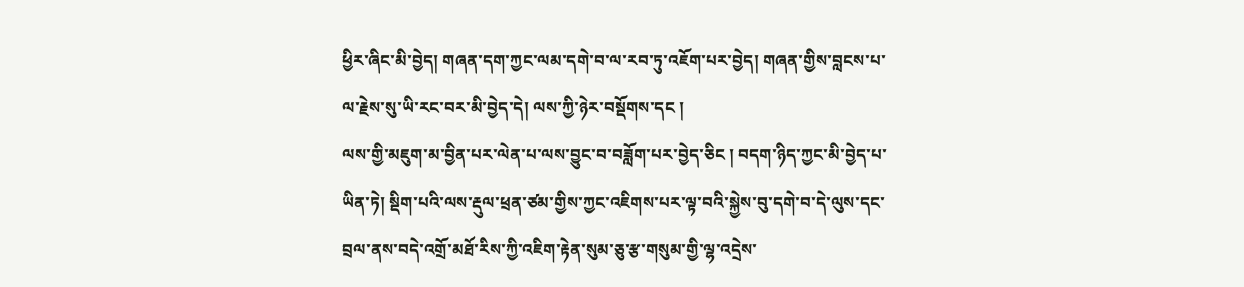ཕྱིར་ཞིང་མི་བྱེད། གཞན་དག་ཀྱང་ལམ་དགེ་བ་ལ་རབ་ཏུ་འཇོག་པར་བྱེད། གཞན་གྱིས་བླངས་པ་ལ་རྗེས་སུ་ཡི་རང་བར་མི་བྱེད་དེ། ལས་ཀྱི་ཉེར་བསྡོགས་དང །
ལས་གྱི་མཇུག་མ་བྱིན་པར་ལེན་པ་ལས་བྱུང་བ་བཟློག་པར་བྱེད་ཅིང ། བདག་ཉིད་ཀྱང་མི་བྱེད་པ་ཡིན་ཏེ། སྡིག་པའི་ལས་རྡུལ་ཕྲན་ཙམ་གྱིས་ཀྱང་འཇིགས་པར་ལྟ་བའི་སྐྱེས་བུ་དགེ་བ་དེ་ལུས་དང་བྲལ་ནས་བདེ་འགྲོ་མཐོ་རིས་ཀྱི་འཇིག་རྟེན་སུམ་ཅུ་རྩ་གསུམ་གྱི་ལྷ་འདྲེས་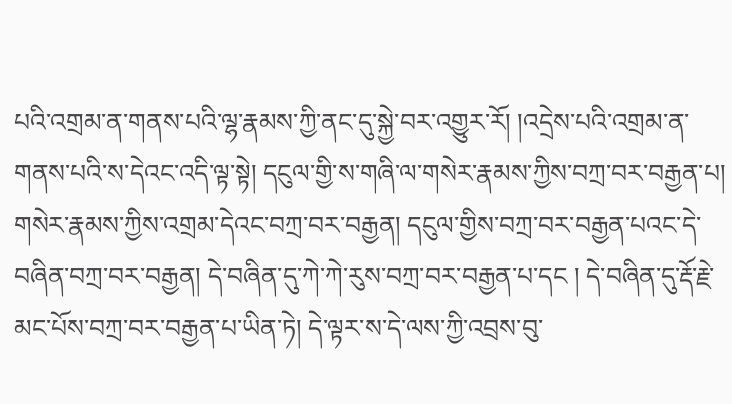པའི་འགྲམ་ན་གནས་པའི་ལྷ་རྣམས་ཀྱི་ནང་དུ་སྐྱེ་བར་འགྱུར་རོ། །འདྲེས་པའི་འགྲམ་ན་གནས་པའི་ས་དེའང་འདི་ལྟ་སྟེ། དངུལ་གྱི་ས་གཞི་ལ་གསེར་རྣམས་ཀྱིས་བཀྲ་བར་བརྒྱན་པ། གསེར་རྣམས་ཀྱིས་འགྲམ་དེའང་བཀྲ་བར་བརྒྱན། དངུལ་གྱིས་བཀྲ་བར་བརྒྱན་པའང་དེ་བཞིན་བཀྲ་བར་བརྒྱན། དེ་བཞིན་དུ་ཀེ་ཀེ་རུས་བཀྲ་བར་བརྒྱན་པ་དང ། དེ་བཞིན་དུ་རྡོ་རྗེ་མང་པོས་བཀྲ་བར་བརྒྱན་པ་ཡིན་ཏེ། དེ་ལྟར་ས་དེ་ལས་ཀྱི་འབྲས་བུ་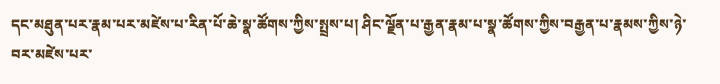དང་མཐུན་པར་རྣམ་པར་མཛེས་པ་རིན་པོ་ཆེ་སྣ་ཚོགས་ཀྱིས་སྤྲས་པ། ཤིང་ལྗོན་པ་རྒྱན་རྣམ་པ་སྣ་ཚོགས་ཀྱིས་བརྒྱན་པ་རྣམས་ཀྱིས་ཉེ་བར་མཛེས་པར་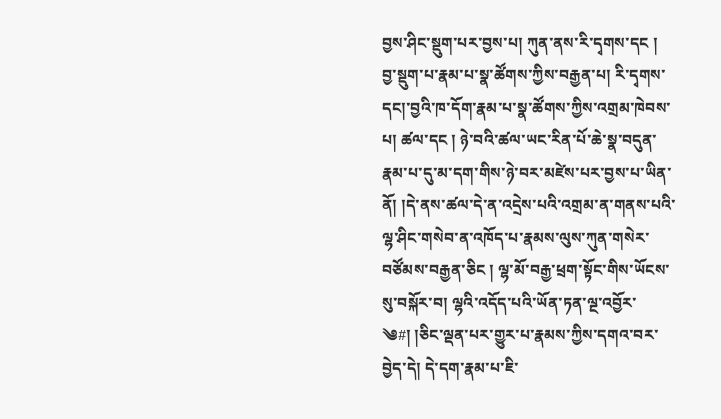བྱས་ཤིང་སྡུག་པར་བྱས་པ། ཀུན་ནས་རི་དྭགས་དང ། བྱ་སྡུག་པ་རྣམ་པ་སྣ་ཚོགས་ཀྱིས་བརྒྱན་པ། རི་དྭགས་དང།་བྱའི་ཁ་དོག་རྣམ་པ་སྣ་ཚོགས་ཀྱིས་འགྲམ་ཁེབས་པ། ཚལ་དང ། ཉེ་བའི་ཚལ་ཡང་རིན་པོ་ཆེ་སྣ་བདུན་རྣམ་པ་དུ་མ་དག་གིས་ཉེ་བར་མཛེས་པར་བྱས་པ་ཡིན་ནོ། །དེ་ནས་ཚལ་དེ་ན་འདྲེས་པའི་འགྲམ་ན་གནས་པའི་ལྷ་ཤིང་གསེབ་ན་འཁོད་པ་རྣམས་ལུས་ཀུན་གསེར་བཙོམས་བརྒྱན་ཅིང ། ལྷ་མོ་བརྒྱ་ཕྲག་སྟོང་གིས་ཡོངས་སུ་བསྐོར་བ། ལྷའི་འདོད་པའི་ཡོན་ཏན་ལྔ་འབྱོར་
༄#། །ཅིང་ལྡན་པར་གྱུར་པ་རྣམས་ཀྱིས་དགའ་བར་བྱེད་དེ། དེ་དག་རྣམ་པ་ཇི་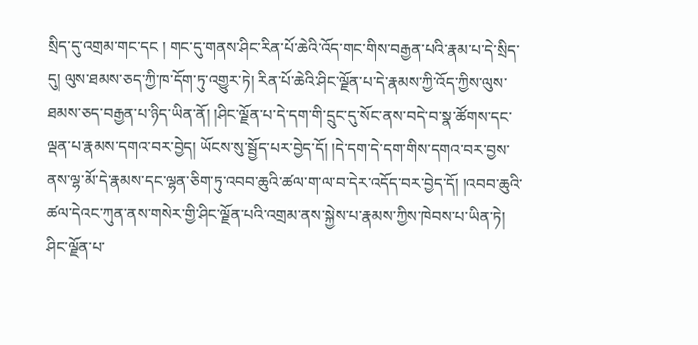སྲིད་དུ་འགྲམ་གང་དང ། གང་དུ་གནས་ཤིང་རིན་པོ་ཆེའི་འོད་གང་གིས་བརྒྱན་པའི་རྣམ་པ་དེ་སྲིད་དུ། ལུས་ཐམས་ཅད་ཀྱི་ཁ་དོག་ཏུ་འགྱུར་ཏེ། རིན་པོ་ཆེའི་ཤིང་ལྗོན་པ་དེ་རྣམས་ཀྱི་འོད་ཀྱིས་ལུས་ཐམས་ཅད་བརྒྱན་པ་ཉིད་ཡིན་ནོ། །ཤིང་ལྗོན་པ་དེ་དག་གི་དྲུང་དུ་སོང་ནས་བདེ་བ་སྣ་ཚོགས་དང་ལྡན་པ་རྣམས་དགའ་བར་བྱེད། ཡོངས་སུ་སྦྱོད་པར་བྱེད་དོ། །དེ་དག་དེ་དག་གིས་དགའ་བར་བྱས་ནས་ལྷ་མོ་དེ་རྣམས་དང་ལྷན་ཅིག་ཏུ་འབབ་ཆུའི་ཚལ་ག་ལ་བ་དེར་འདོད་བར་བྱེད་དོ། །འབབ་ཆུའི་ཚལ་དེའང་ཀུན་ནས་གསེར་གྱི་ཤིང་ལྗོན་པའི་འགྲམ་ནས་སྐྱེས་པ་རྣམས་ཀྱིས་ཁེབས་པ་ཡིན་ཏེ། ཤིང་ལྗོན་པ་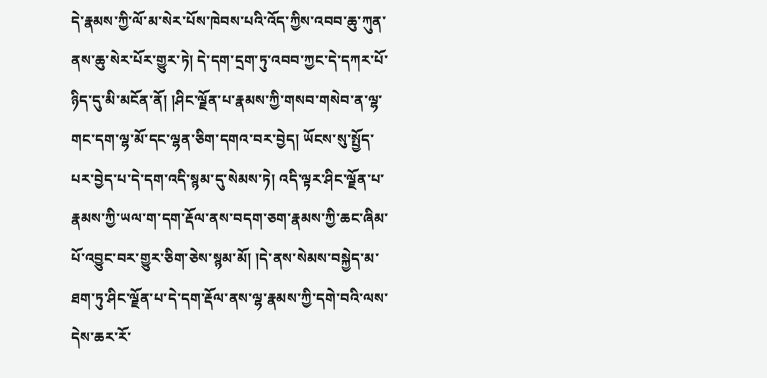དེ་རྣམས་ཀྱི་ལོ་མ་སེར་པོས་ཁེབས་པའི་འོད་ཀྱིས་འབབ་ཆུ་ཀུན་ནས་ཆུ་སེར་པོར་གྱུར་ཏེ། དེ་དག་དྲག་ཏུ་འབབ་ཀྱང་དེ་དཀར་པོ་ཉིད་དུ་མི་མངོན་ནོ། །ཤིང་ལྗོན་པ་རྣམས་ཀྱི་གསབ་གསེབ་ན་ལྷ་གང་དག་ལྷ་མོ་དང་ལྷན་ཅིག་དགའ་བར་བྱེད། ཡོངས་སུ་སྤྱོད་པར་བྱེད་པ་དེ་དག་འདི་སྙམ་དུ་སེམས་ཏེ། འདི་ལྟར་ཤིང་ལྗོན་པ་རྣམས་ཀྱི་ཡལ་ག་དག་རྡོལ་ནས་བདག་ཅག་རྣམས་ཀྱི་ཆང་ཞིམ་པོ་འབྱུང་བར་གྱུར་ཅིག་ཅེས་སྙམ་མོ། །དེ་ནས་སེམས་བསྐྱེད་མ་ཐག་ཏུ་ཤིང་ལྗོན་པ་དེ་དག་རྡོལ་ནས་ལྷ་རྣམས་ཀྱི་དགེ་བའི་ལས་དེས་ཆར་རོ་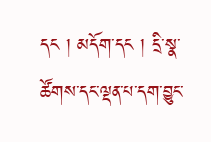དང ། མདོག་དང ། དྲི་སྣ་ཚོགས་དང་ལྡན་པ་དག་བྱུང་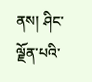ནས། ཤིང་ལྗོན་པའི་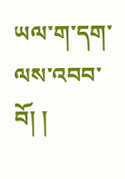ཡལ་ག་དག་ལས་འབབ་བོ། །